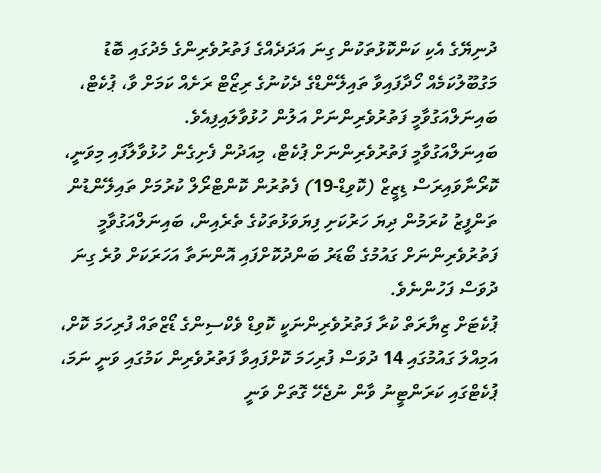ދުނިޔޭގެ އެކި ކަންކޮޅުތަކުން ގިނަ އަދަދެއްގެ ފަތުރުވެރިންގެ މެދުގައި ބޮޑު މަގުބޫލުކަމެއް ހޯދާފައިވާ ތައިލޭންޑްގެ ދެކުނުގެ ރިޒޯޓް ރަށެއް ކަމަށް ވާ، ޕުކެޓް، ބައިނަލްއަގުވާމީ ފަތުރުވެރިންނަށް އަލުން ހުޅުވާލައިފިއެވެ.
ބައިނަލްއަގުވާމީ ފަތުރުވެރިންނަށް ޕުކެޓް، މިއަދުން ފެށިގެން ހުޅުވާލާފައި މިވަނީ، ކޮރޯނާވައިރަސް ޑިޒީޒް (ކޮވިޑް-19) ފެތުރުން ކޮންޓްރޯލް ކުރުމަށް ތައިލޭންޑުން ތަންފީޒު ކުރަމުން ދިޔަ ހަރުކަށި ފިޔަވަޅުތަކުގެ ތެރެއިން، ބައިނަލްއަގުވާމީ ފަތުރުވެރިންނަށް ގައުމުގެ ބޯޑަރު ބަންދުކޮށްފައި އޮންނަތާ އަހަރަކަށް ވުރެ ގިނަ ދުވަސް ފަހުންނެވެ.
ޕުކެޓަށް ޒިޔާރަތް ކުރާ ފަތުރުވެރިންނަކީ ކޮވިޑް ވެކްސިންގެ ޑޯޒްތައް ފުރިހަމަ ކޮށް، އަމިއްލަ ގައުމުގައި 14 ދުވަސް ފުރިހަމަ ކޮށްފައިވާ ފަތުރުވެރިން ކަމުގައި ވަނީ ނަމަ، ޕުކެޓްގައި ކަރަންޓީނު ވާން ނުޖެހޭ ގޮތަށް ވަނީ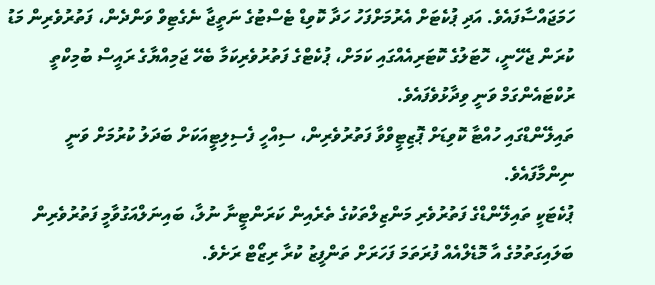ހަމަޖައްސާފައެވެ. އަދި ޕުކެޓަށް އެރުމަށްފަހު ހަދާ ކޮވިޑް ޓެސްޓުގެ ނަތީޖާ ނެގެޓިވް ވަންދެން، ފަތުރުވެރިން މަޑު ކުރަން ޖެހޭނީ، ހޮޓަލުގެ ކޮޓަރިއެއްގައި ކަމަށް، ޕުކެޓްގެ ފަތުރުވެރިކަމާ ބެހޭ ޖަމިއްޔާގެ ރައީސް ބުމިކްތީ ރުކްޓައެންގަމް ވަނީ ވިދާޅުވެފައެވެ.
ތައިލޭންޑްގައި ހުއްޓާ ކޮވިޑަށް ޕޮޒިޓީވްވާ ފަތުރުވެރިން، ސިއްހީ ފެސިލިޓީއަކަށް ބަދަލު ކުރުމަށް ވަނީ ނިންމާފައެވެ.
ޕުކެޓަކީ ތައިލޭންޑްގެ ފަތުރުވެރި މަންޒިލްތަކުގެ ތެރެއިން ކަރަންޓީނާ ނުލާ، ބައިނަލްއަގުވާމީ ފަތުރުވެރިން ބަލައިގަތުމުގެ އާ މޮޑެލްއެއް ފުރަތަމަ ފަހަރަށް ތަންފީޒު ކުރާ ރިޒޯޓް ރަށެވެ.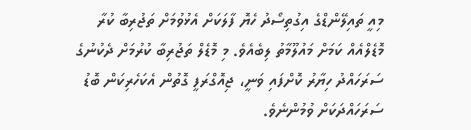މިއީ ތައިލޭންޑްގެ އިގުތިސޯދު ހެޔޮ ފާލަކަށް އެޅުވުމަށް ތަޖުރިބާ ކުރާ މޮޑެލްއެއް ކަމަށް މައުލޫމާތު ލިބެއެވެ. މި މޮޑެލް ތަޖުރިބާ ކުރުމަށް ދެކުނުގެ ސަރަހައްދު ހިޔާރު ކޮށްފައި ވަނީ، ޖިއޮގްރަފީ ގޮތުން އެކަހެރިކަން ބޮޑު ސަރަހައްދަކަށް ވުމުންނެވެ.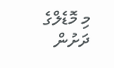މި މޮޑެލްގެ ދަށުން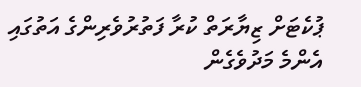ޕުކެޓަށް ޒިޔާރަތް ކުރާ ފަތުރުވެރިންގެ އަތުގައި އެންމެ މަދުވެގެން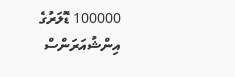100000 ޑޮލަރުގެ އިންޝުއަރަންސް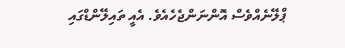ޕްލޭނެއްވެސް އޮންނަންޖެހެއެވެ. އެއީ ތައިލޭންޑްގައި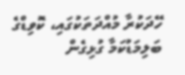ހޭދަކުރާ މުއްދަތަކުގައި، ކޮވިޑްގެ ބަލިމަޑުކަމާ ގުޅިގެން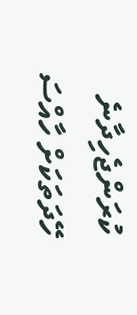ކުރަންޖެހިދާނެ ހޭދަތަކަށް ހާއްސަ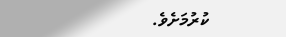ކުރުމަށެވެ.